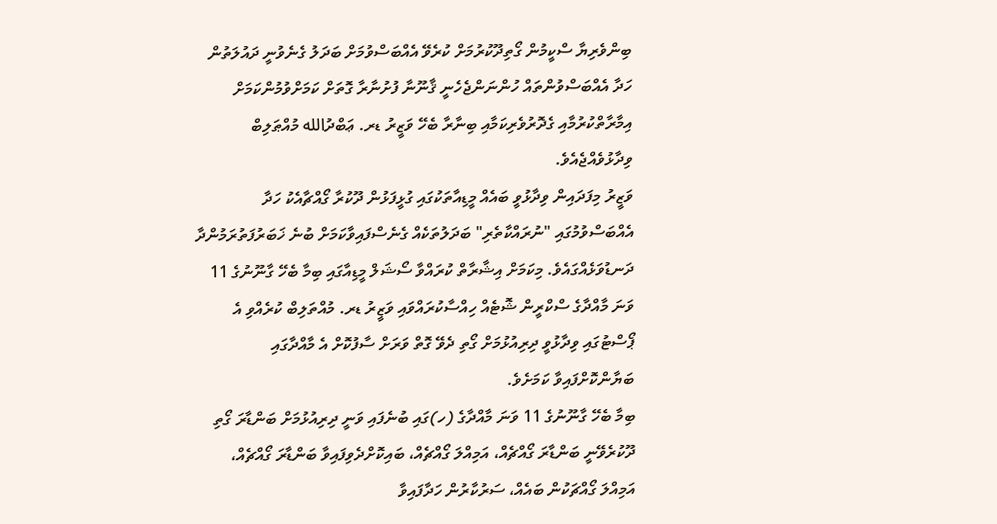ބިންވެރިޔާ ސްކީމުން ގޯތިދޫކުރުމަށް ކުރެވޭ އެއްބަސްވުމަށް ބަދަލު ގެނެވުނީ ދައުލަތުން ހަދާ އެއްބަސްވުންތައް ހުންނަންޖެހެނީ ޤާނޫނާ ފުށުނާރާ ގޮތަށް ކަމަށްވުމުންކަމަށް އިމާރާތްކުރުމާއި ގެދޮރުވެރިކަމާއި ބިނާރާ ބެހޭ ވަޒީރު ޑރ. ޢަބްދުالله މުއްޠަލިބް ވިދާޅުވެއްޖެއެވެ.
ވަޒީރު މިފަދައިން ވިދާޅުވީ ބައެއް މީޑިއާތަކުގައި ގުޅީފަޅުން ދޫކުރާ ގޯއްޗާއެކު ހަދާ އެއްބަސްވުމުގައި "ނުރައްކާތެރި" ބަދަލުތަކެއް ގެނެސްފައިވާކަމަށް ބުނެ ޚަބަރުފަތުރަމުންދާ ދަނޑުވަޅެއްގައެވެ. މިކަމަށް އިޝާރާތް ކުރައްވާ ސޯޝަލް މީޑިއާގައި ބިމާ ބެހޭ ގާނޫނުގެ 11 ވަނަ މާއްދާގެ ސްކްރީން ޝޮޓެއް ހިއްސާކުރައްވައި ވަޒީރު ޑރ. މުއްތަލިބް ކުރެއްވި އެ ޕޯސްޓުގައި ވިދާޅުވީ ދިރިއުޅުމަށް ގޯތި ދެވޭ ގޮތް ވަރަށް ސާފުކޮށް އެ މާއްދާގައި ބަޔާންކޮށްފައިވާ ކަމަށެވެ.
ބިމާ ބެހޭ ގާނޫނުގެ 11 ވަނަ މާއްދާގެ (ހ)ގައި ބުނެފައި ވަނީ ދިރިއުޅުމަށް ބަންޑާރަ ގޯތި ދޫކުރެވޭނީ ބަންޑާރަ ގޯއްޗެއް، އަމިއްލަ ގޯއްޗެއް، ބައިކޮށްދެވިފައިވާ ބަންޑާރަ ގޯއްޗެއް، އަމިއްލަ ގޯއްޗަކުން ބައެއް، ސަރުކާރުން ހަދާފައިވާ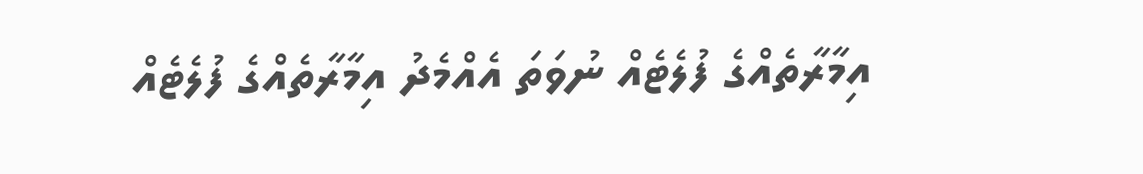އިމާރާތެއްގެ ފުލެޓެއް ނުވަތަ އެއްމެދު އިމާރާތެއްގެ ފުލެޓެއް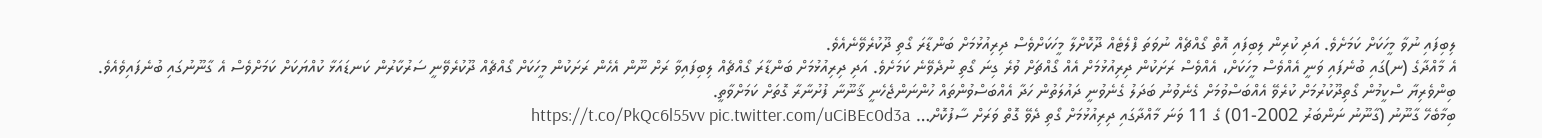ލިބިފައި ނުވާ މީހަކަށް ކަމަށެވެ. އަދި ކުރިން ލިބިފައި އޮތް ގޯއްޗެއް ނުވަތަ ފްލެޓެއް ދޫކޮށްލާ މީހަކަށްވެސް ދިރިއުޅުމަށް ބަންޑާރަ ގޯތި ދޫކުރެވޭނެއެވެ.
އެ މާއްދާގެ (ނ)ގައި ބުނެފައި ވަނީ އެއްވެސް މީހަކަށް، އެއްވެސް ރަށަކުން ދިރިއުޅުމަށް އެއް ގޯއްޗަށް ވުރެ ގިނަ ގޯތި ނުދެވޭނެ ކަމަށެވެ. އަދި ދިރިއުޅުމަށް ބަންޑާރަ ގޯއްޗެއް ލިބިފައިވާ ރަށް ނޫން އެހެން ރަށަކުން މީހަކަށް ގޯއްޗެއް ދޫކުރެވޭނީ ސަރުކާރުން ކަނޑައަޅާ ކުއްޔަކަށް ކަމަށްވެސް އެ ގާނޫނުގައި ބުނެފައިވެއެވެ.
ބިންވެރިޔާ ސްކީމުން ގޯތިދޫކުރުމަށް ކުރެވޭ އެއްބަސްވުމަށް ގެނެވުނު ބަދަލު ގެނެވުނީ ދައުލަތުން ހަދާ އެއްބަސްވުންތައް ހުންނަންޖެހެނީ ޤާނޫނާ ފުށުނާރާ ގޮތަށް ކަމަށްވާތީ.
ބިމާބެހޭ ގާނޫނު (ގާނޫނު ނަންބަރު 2002-01) ގެ 11 ވަނަ މާއްދާގައި ދިރިއުޅުމަށް ގޯތި ދެވޭ ގޮތް ވަރަށް ސާފުކޮށް… https://t.co/PkQc6l55vv pic.twitter.com/uCiBEc0d3a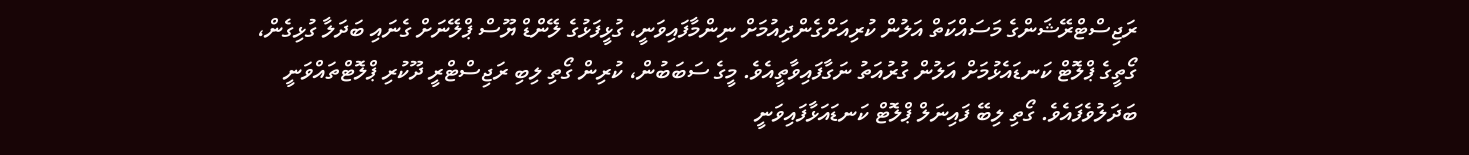ރަޖިސްޓްރޭޝަންގެ މަސައްކަތް އަލުން ކުރިއަށްގެންދިއުމަށް ނިންމާފައިވަނީ، ގުޅީފަޅުގެ ލޭންޑް ޔޫސް ޕްލޭނަށް ގެނައި ބަދަލާ ގުޅިގެން، ގޯތީގެ ޕްލޮޓް ކަނޑައެޅުމަށް އަލުން ގުރުއަތު ނަގާފައިވާތީއެވެ. މީގެ ސަބަބުން، ކުރިން ގޯތި ލިބި ރަޖިސްޓްރީ ދޫކުރި ޕްލޮޓްތައްވަނީ ބަދަލުވެފައެވެ. ގޯތި ލިބޭ ފައިނަލް ޕްލޮޓް ކަނޑައަޅާފައިވަނީ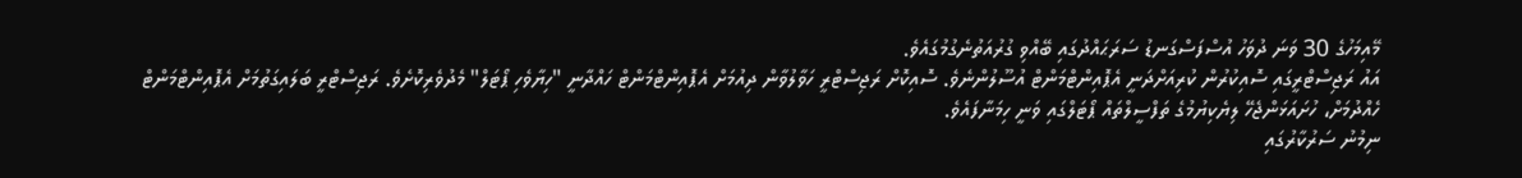މޭއިމަހުގެ 30 ވަނަ ދުވަހު އުސްފަސްގަނޑު ސަރަޙައްދުގައި ބޭއްވި ގުރުއަތުނެގުމުގައެވެ.
އައު ރަޖިސްޓްރީގައި ސޮއިކުރުން ކުރިއަށްދަނީ އެޕޮއިންޓްމަންޓް އުސޫލުންނެވެ. ސޮއިކޮށް ރަޖިސްޓްރީ ހަވާލުވާން ދިއުމަށް އެޕޮއިންޓްމަންޓް ހައްދާނީ "ހިޔާވެހި ޕޯޓަލް" މެދުވެރިކޮށެވެ. ރަޖިސްޓްރީ ބަލައިގަތުމަށް އެޕޮއިންޓްމަންޓް ހެއްދުމަށް، ހުށައަޅަންޖެހޭ ލިޔެކިޔުމުގެ ތަފްސީލްތައް ޕޯޓަލްގައި ވަނީ ހިމަނާފައެވެ.
ނިމުނު ސަރުކާރުގައި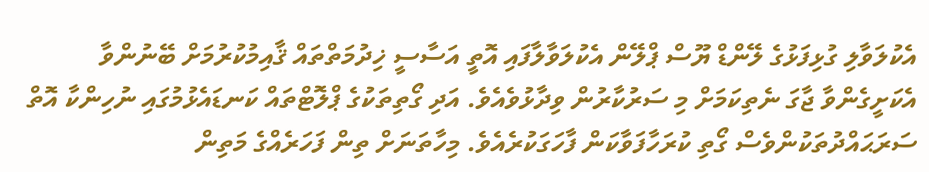އެކުލަވާލި ގުޅިފަޅުގެ ލޭންޑް ޔޫސް ޕްލޭން އެކުލަވާލާފައި އޮތީ އަސާސީ ޚިދުމަތްތައް ޤާއިމުކުރުމަށް ބޭނުންވާ އެކަށީގެންވާ ޖާގަ ނެތިކަމަށް މި ސަރުކާރުން ވިދާޅުވެއެވެ. އަދި ގޯތިތަކުގެ ޕްލޮޓްތައް ކަނޑައެޅުމުގައި ނުހިންކާ އޮތް ސަރަޙައްދުތަކުންވެސް ގޯތި ކުރަހާފަވާކަން ފާހަގަކުރެއެވެ. މިހާތަނަށް ތިން ފަހަރެއްގެ މަތިން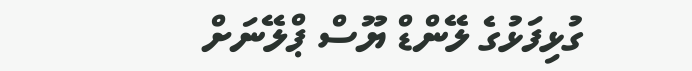ގުޅިފަޅުގެ ލޭންޑް ޔޫސް ޕްލޭނަށް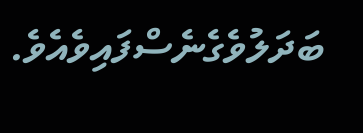ބަދަލުވެގެނެސްފައިވެއެވެ.